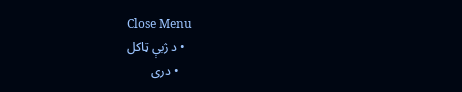Close Menu
  • د ژبې ټاکل
    • دری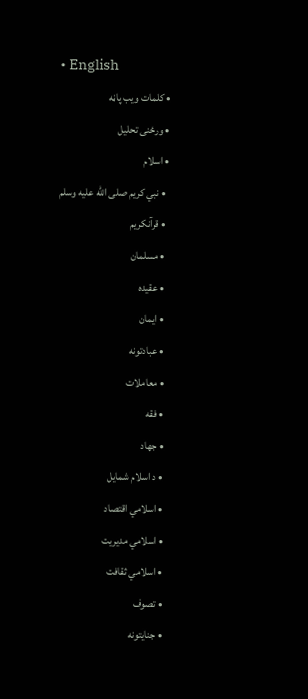• English
  • کلمات ويب پاڼه
  • ورځنی تحلیل
  • اسلام
    • نبي کریم صلى الله عليه وسلم
    • قرآنکریم
    • مسلمان
    • عقیده
    • ایمان
    • عبادتونه
    • معاملات
    • فقه
    • جهاد
    • د اسلام شمایل
    • اسلامي اقتصاد
    • اسلامي مدیریت
    • اسلامي ثقافت
    • تصوف
    • جنایتونه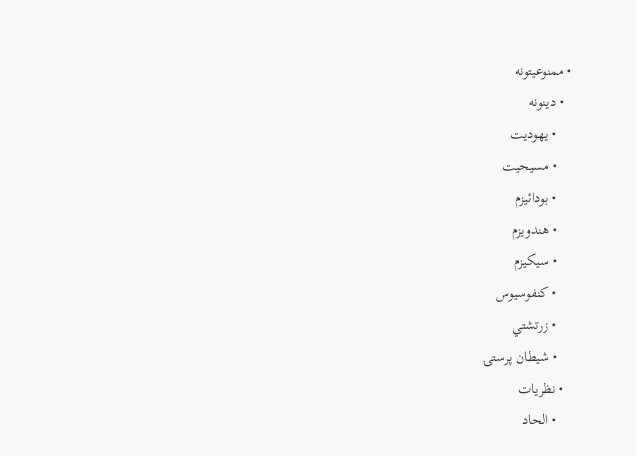• ممنوعیتونه
  • دینونه
    • یهودیت
    • مسیحیت
    • بودائیزم
    • هندویزم
    • سیکیزم
    • کنفوسیوس
    • زرتشتي
    • شیطان پرستۍ
  • نظریات
    • الحاد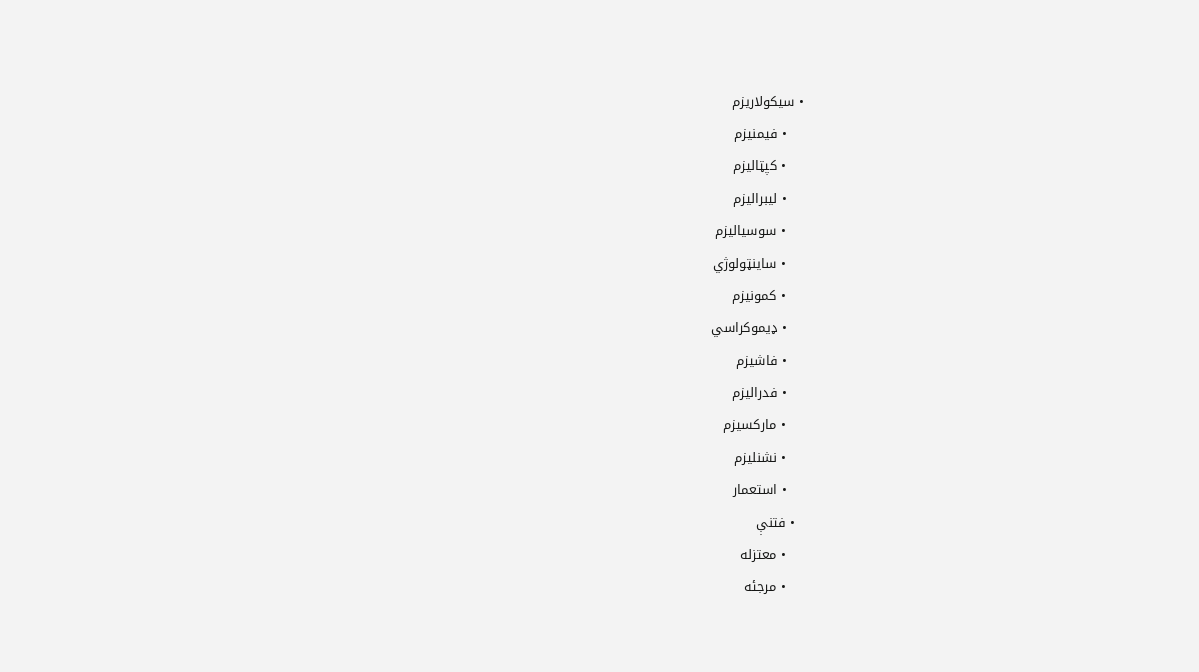• سیکولاریزم
    • فیمنیزم
    • کپټالیزم
    • لیبرالیزم
    • سوسیالیزم
    • ساینټولوژي
    • کمونیزم
    • ډیموکراسي
    • فاشیزم
    • فدرالیزم
    • مارکسیزم
    • نشنلیزم
    • استعمار
  • فتنې
    • معتزله
    • مرجئه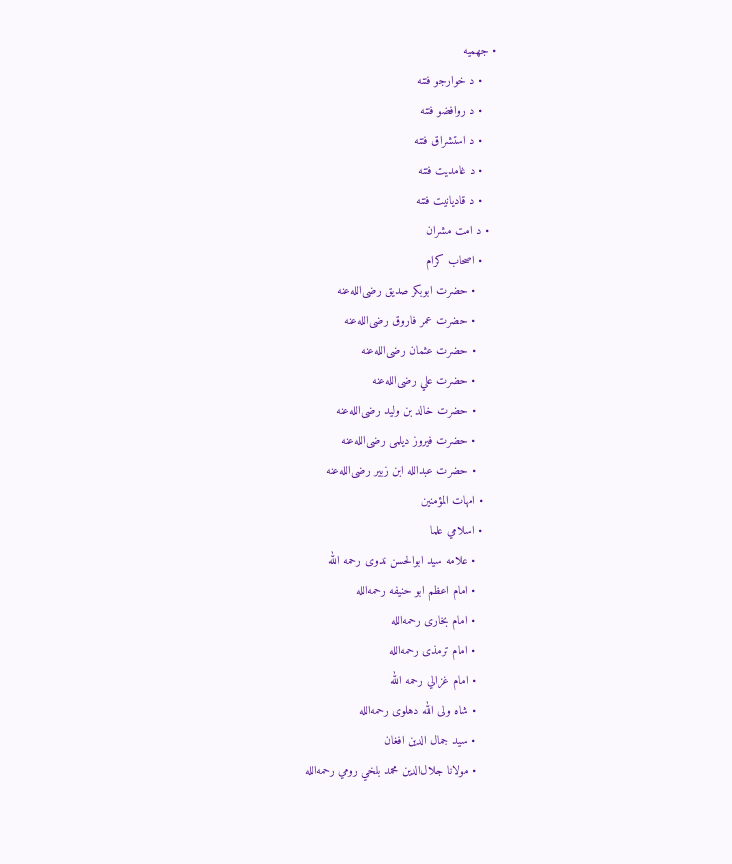• جهمیه
    • د خوارجو فتنه
    • د روافضو فتنه
    • د استشراق فتنه
    • د غامدیت فتنه
    • د قادیانیت فتنه
  • د امت مشران
    • اصحاب کرام
      • حضرت ابوبکر صدیق رضی‌الله‌عنه
      • حضرت عمر فاروق رضی‌الله‌عنه
      • حضرت عثمان رضی‌الله‌عنه
      • حضرت علي رضی‌الله‌عنه
      • حضرت خالد بن ولید رضی‌الله‌عنه
      • حضرت فیروز دیلمی رضی‌الله‌عنه
      • حضرت عبدالله ابن زبیر رضی‌الله‌عنه
    • امهات المؤمنین
    • اسلامي علما
      • علامه سید ابوالحسن ندوی رحمه الله
      • امام اعظم ابو حنیفه رحمه‌الله
      • امام بخاری رحمه‌الله
      • امام ترمذی رحمه‌الله
      • امام غزالي رحمه الله
      • شاه ولی الله دهلوی رحمه‌الله
      • سید جمال الدین افغان
      • مولانا جلال‌الدین محمد بلخي رومي رحمه‌الله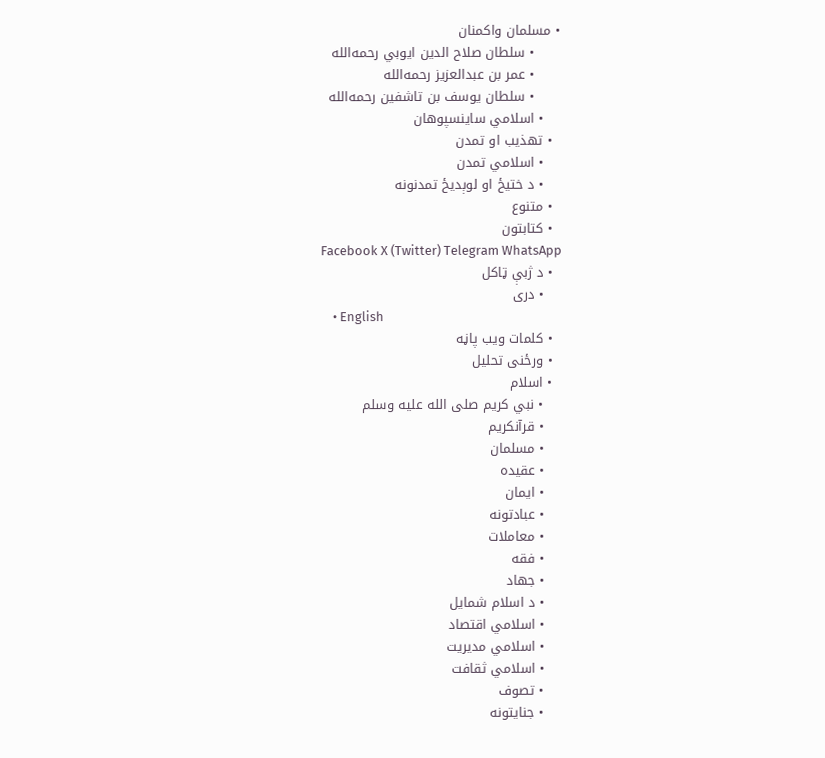• مسلمان واکمنان
      • سلطان صلاح الدین ایوبي رحمه‌الله
      • عمر بن عبدالعزیز رحمه‌الله
      • سلطان یوسف بن تاشفین رحمه‌الله
    • اسلامي ساینسپوهان
  • تهذیب او تمدن
    • اسلامي تمدن
    • د ختیځ او لوېدیځ تمدنونه
  • متنوع
  • کتابتون
Facebook X (Twitter) Telegram WhatsApp
  • د ژبې ټاکل
    • دری
    • English
  • کلمات ويب پاڼه
  • ورځنی تحلیل
  • اسلام
    • نبي کریم صلى الله عليه وسلم
    • قرآنکریم
    • مسلمان
    • عقیده
    • ایمان
    • عبادتونه
    • معاملات
    • فقه
    • جهاد
    • د اسلام شمایل
    • اسلامي اقتصاد
    • اسلامي مدیریت
    • اسلامي ثقافت
    • تصوف
    • جنایتونه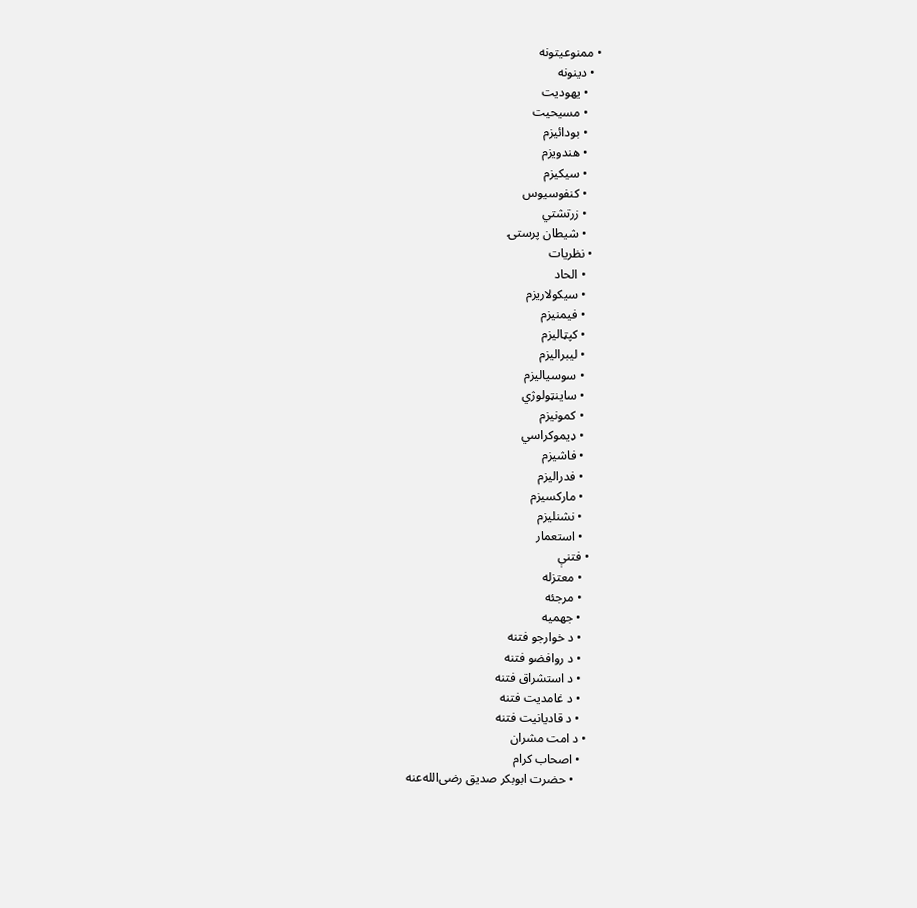• ممنوعیتونه
  • دینونه
    • یهودیت
    • مسیحیت
    • بودائیزم
    • هندویزم
    • سیکیزم
    • کنفوسیوس
    • زرتشتي
    • شیطان پرستۍ
  • نظریات
    • الحاد
    • سیکولاریزم
    • فیمنیزم
    • کپټالیزم
    • لیبرالیزم
    • سوسیالیزم
    • ساینټولوژي
    • کمونیزم
    • ډیموکراسي
    • فاشیزم
    • فدرالیزم
    • مارکسیزم
    • نشنلیزم
    • استعمار
  • فتنې
    • معتزله
    • مرجئه
    • جهمیه
    • د خوارجو فتنه
    • د روافضو فتنه
    • د استشراق فتنه
    • د غامدیت فتنه
    • د قادیانیت فتنه
  • د امت مشران
    • اصحاب کرام
      • حضرت ابوبکر صدیق رضی‌الله‌عنه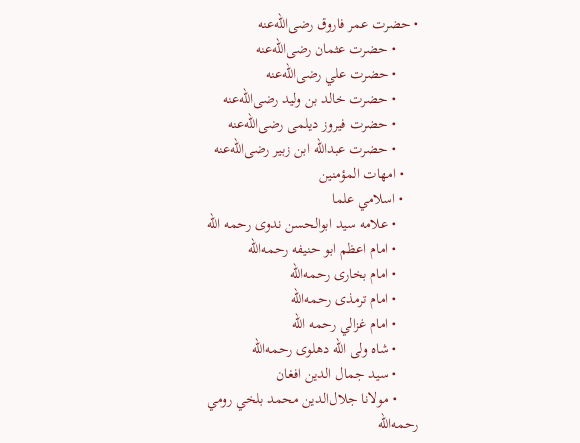• حضرت عمر فاروق رضی‌الله‌عنه
      • حضرت عثمان رضی‌الله‌عنه
      • حضرت علي رضی‌الله‌عنه
      • حضرت خالد بن ولید رضی‌الله‌عنه
      • حضرت فیروز دیلمی رضی‌الله‌عنه
      • حضرت عبدالله ابن زبیر رضی‌الله‌عنه
    • امهات المؤمنین
    • اسلامي علما
      • علامه سید ابوالحسن ندوی رحمه الله
      • امام اعظم ابو حنیفه رحمه‌الله
      • امام بخاری رحمه‌الله
      • امام ترمذی رحمه‌الله
      • امام غزالي رحمه الله
      • شاه ولی الله دهلوی رحمه‌الله
      • سید جمال الدین افغان
      • مولانا جلال‌الدین محمد بلخي رومي رحمه‌الله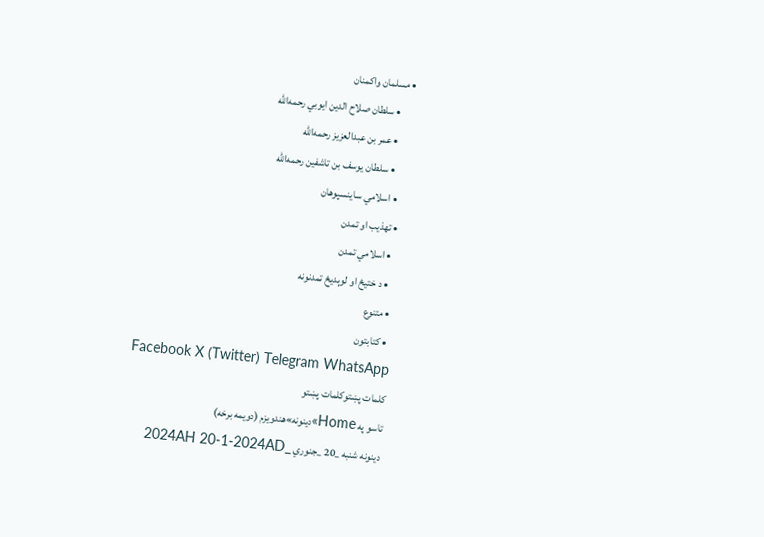• مسلمان واکمنان
      • سلطان صلاح الدین ایوبي رحمه‌الله
      • عمر بن عبدالعزیز رحمه‌الله
      • سلطان یوسف بن تاشفین رحمه‌الله
    • اسلامي ساینسپوهان
  • تهذیب او تمدن
    • اسلامي تمدن
    • د ختیځ او لوېدیځ تمدنونه
  • متنوع
  • کتابتون
Facebook X (Twitter) Telegram WhatsApp
کلمات پښتوکلمات پښتو
تاسو په Home»دینونه»هندویزم (دویمه برخه)
دینونه شنبه _20 _جنوري _2024AH 20-1-2024AD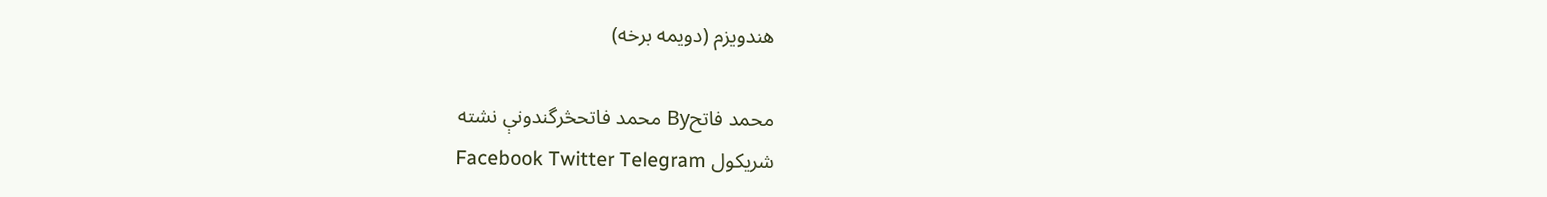هندویزم (دویمه برخه)

محمد فاتحBy محمد فاتحڅرگندونې نشته
شریکول Facebook Twitter Telegram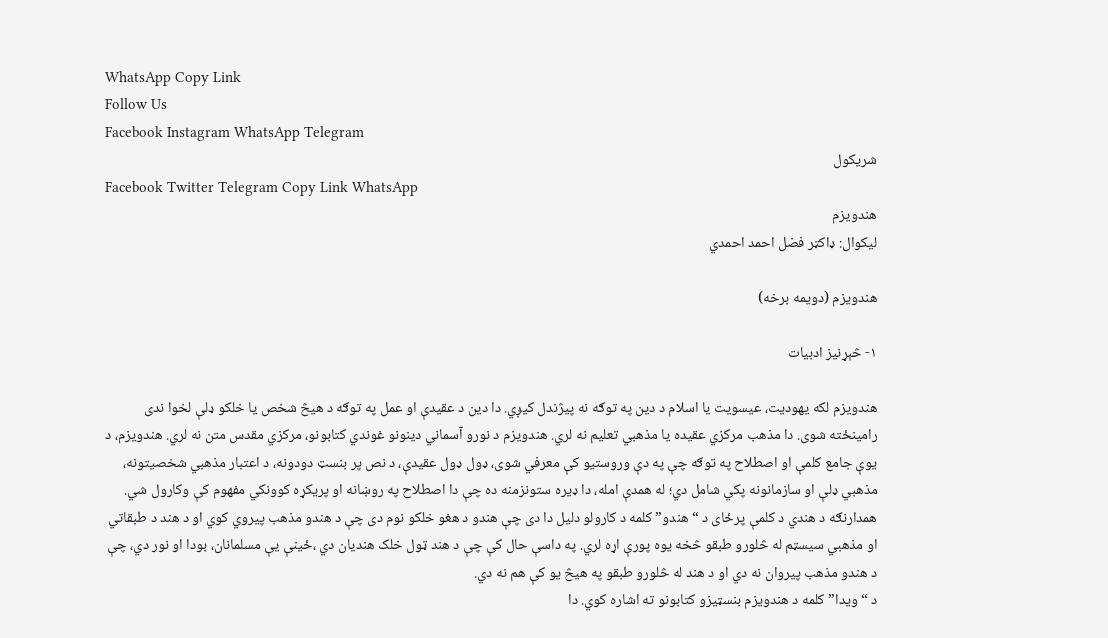WhatsApp Copy Link
Follow Us
Facebook Instagram WhatsApp Telegram
شریکول
Facebook Twitter Telegram Copy Link WhatsApp
هندویزم
لیکوال: ډاکټر فضل احمد احمدي

هندویزم (دویمه برخه)

۱- څېړنیز ادبیات

هندویزم لکه یهودیت، عیسویت یا اسلام د دین په توګه نه پیژندل کیږي. دا دین د عقیدې او عمل په توګه د هیڅ شخص یا خلکو ډلې لخوا ندی رامینځته شوی. دا مذهب مرکزي عقیده یا مذهبي تعلیم نه لري. هندویزم د نورو آسماني دینونو غوندي کتابونو، مرکزي مقدس متن نه لري. هندویزم، د یوې جامع کلمې او اصطلاح په توګه چې په دې وروستیو کې معرفي شوی، ډول ډول عقیدې، د نص پر بنسټ دودونه، د اعتبار مذهبي شخصیتونه، مذهبي ډلې او سازمانونه پکي شامل دي؛ له همدې امله، دا ډیره ستونزمنه ده چې دا اصطلاح په روښانه او پریکړه کوونکي مفهوم کې وکارول شي.
همدارنګه د هندي د کلمې پرځای د “هندو” کلمه د کارولو دلیل دا دی چې هندو د هغو خلکو نوم دی چې د هندو مذهب پیروي کوي او د هند د طبقاتي او مذهبي سیسټم له څلورو طبقو څخه یوه پورې اړه لري. په داسې حال کې چې د هند ټول خلک هنديان دي ،ځینې یې مسلمانان، بودا او نور دي، چې د هندو مذهب پیروان نه دي او د هند له څلورو طبقو په هیڅ یو کې هم نه دي.
د “ویدا” کلمه د هندویزم بنسټیزو کتابونو ته اشاره کوي. دا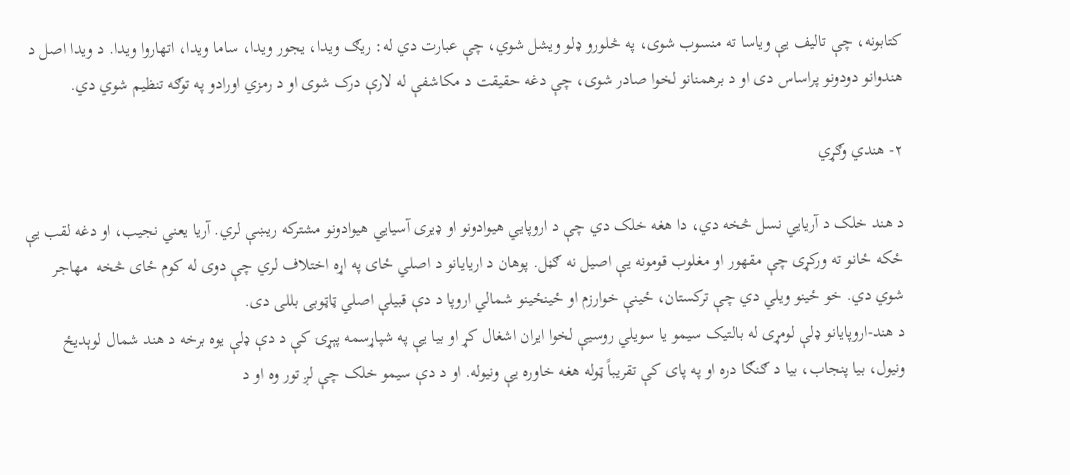کتابونه، چې تالیف یې ویاسا ته منسوب شوی، په څلورو ډلو ویشل شوي، چې عبارت دي له: ریګ ویدا، یجور ویدا، ساما ویدا، اتهاروا ویدا. د ویدا اصل د هندوانو دودونو پراساس دی او د برهمنانو لخوا صادر شوی، چې دغه حقیقت د مکاشفې له لارې درک شوی او د رمزي اورادو په توګه تنظیم شوي دي.

۲- هندي وګړي

د هند خلک د آریایي نسل څخه دي، دا هغه خلک دي چې د اروپایي هیوادونو او ډیری آسیایي هیوادونو مشترکه ریښې لري. آریا یعني نجیب، او دغه لقب یې ځکه ځانو ته ورکړی چې مقهور او مغلوب قومونه یې اصیل نه ګڼل. پوهان د اریایانو د اصلي ځای په اړه اختلاف لري چې دوی له کوم ځای څخه  مهاجر شوي دي. خو ځینو ویلي دي چې ترکستان، ځینې خوارزم او ځينځینو شمالي اروپا د دې قبیلې اصلي ټاټوبی بللی دی.
د هند-اروپایانو ډلې لومړی له بالتیک سیمو یا سویلي روسیې لخوا ایران اشغال کړ او بیا یې په شپاړسمه پېړۍ کې د دې ډلې یوه برخه د هند شمال لوېدیځ ونیول، بیا پنجاب، بیا د ګنګا دره او په پای کې تقریباً ټوله هغه خاوره یې ونیوله. او د دې سیمو خلک چې لږ تور وه او د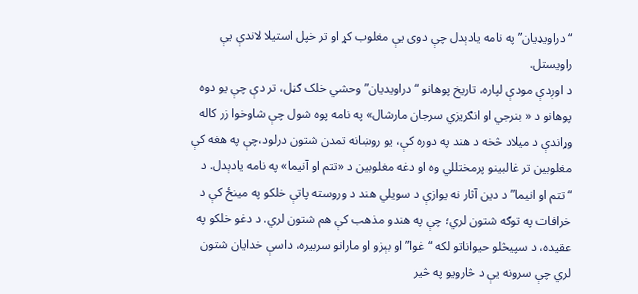“دراویډیان” په نامه یادېدل چې دوی يې مغلوب کړ او تر خپل استیلا لاندې یې راویستل.
د اوږدې مودې لپاره، تاریخ پوهانو “دراویدیان” وحشي خلک ګڼل، تر دې چې یو دوه پوهانو د « بنرجي او انګریزي سرجان مارشال» په نامه پوه شول چې شاوخوا زر کاله وړاندې د ميلاد څخه د هند په دوره کې، یو روښانه تمدن شتون درلود،چې په هغه کې مغلوبین تر غالبینو پرمختللي وه او دغه مغلوبین د «تتم او آنیما» په نامه یادېدل. د “تتم او انیما” د دین آثار نه یوازې د سویلي هند د وروسته پاتې خلکو په مینځ کې د خرافات په توګه شتون لري؛ چې په هندو مذهب کې هم شتون لري. د دغو خلکو په عقیده، د سپیڅلو حیواناتو لکه “غوا” او بېزو او مارانو سربیره، داسې خدایان شتون لري چې سرونه یې د څارویو په څیر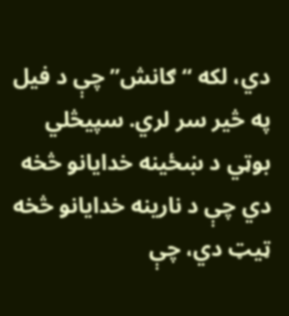دي، لکه “ګانش” چې د فيل په څیر سر لري. سپیڅلي بوټي د ښځینه خدایانو څخه دي چې د نارینه خدایانو څخه ټيټ دي، چې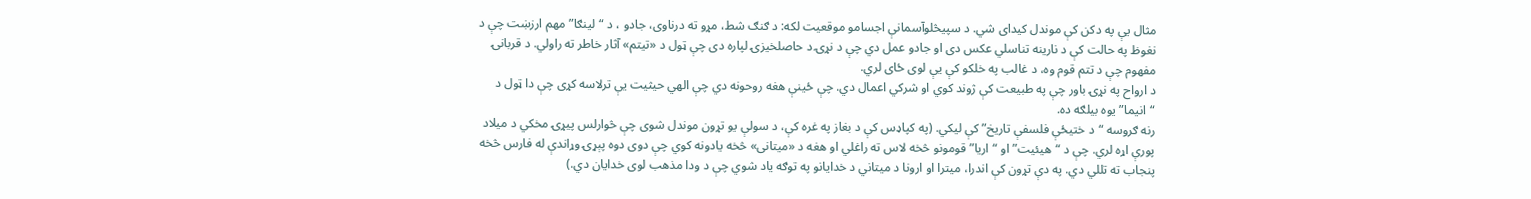مثال یې په دکن کې موندل کیدای شي. د سپیڅلوآسمانې اجسامو موقعیت لکه: د ګنګ شط، مړو ته درناوی، جادو ، د “لینګا” مهم ارزښت چې د نغوظ په حالت کې د نارینه تناسلي عکس دی او جادو عمل دي چې د نړۍ د حاصلخیزۍ لپاره دی چې ټول د «تیتم» آثار خاطر ته راولي. د قربانۍ مفهوم چې د تتم قوم وه، د غالب په خلکو کې یې لوی ځای لري.
د ارواح په نړۍ باور چې په طبیعت کې ژوند کوي او شرکي اعمال دي. چې ځینې هغه روحونه دي چې الهي حیثیت یې ترلاسه کړی چې دا ټول د “انیما” یوه بیلګه ده.
رنه ګروسه “د ختیځې فلسفې تاریخ” کې لیکي. (په کپاډس کې د بغاز په غره کې، د سولې یو تړون موندل شوی چې څوارلس پیړۍ مخکي د میلاد پورې اړه لري. چې د “هیئیت” او “اریا” قومونو څخه لاس ته راغلي او هغه د «ميتانی» څخه یادونه کوي چې دوی دوه پېړۍ وړاندې له فارس څخه پنجاب ته تللي دي. په دې تړون کې اندرا، میترا او ارونا د میتاني د خدایانو په توګه یاد شوي چې د ودا مذهب لوی خدایان دي.)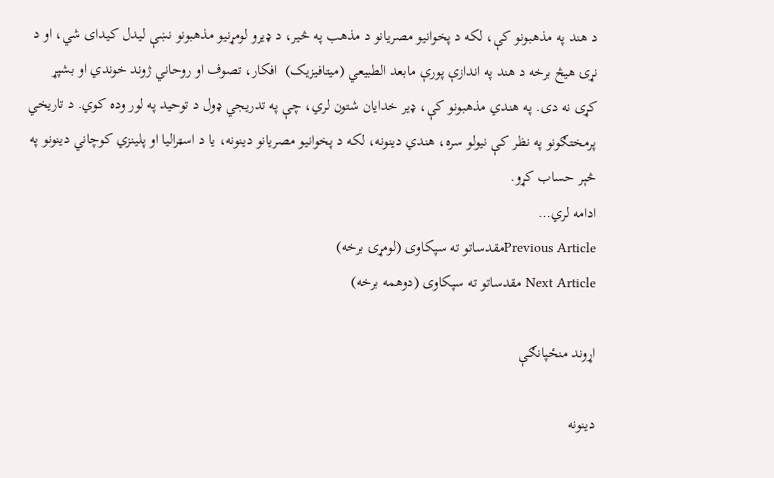د هند په مذهبونو کې، لکه د پخوانیو مصریانو د مذهب په څیر، د ډیرو لومړنیو مذهبونو نښې لیدل کیدای شي، او د نړۍ هیڅ برخه د هند په اندازې پورې مابعد الطبیعي (میتافیزیک)  افکار، تصوف او روحاني ژوند خوندي او بشپړ کړی نه دی. په هندي مذهبونو کې، ډیر خدایان شتون لري، چې په تدریجي ډول د توحید په لور وده کوي. د تاریخي پرمختګونو په نظر کې نیولو سره، هندي دینونه، لکه د پخوانیو مصریانو دینونه، یا د اسټرالیا او پلینزي کوچاني دینونو په څېر حساب کړو.
ادامه لري…
Previous Articleمقدساتو ته سپکاوی (لومړۍ برخه)
Next Article مقدساتو ته سپکاوی (دوهمه برخه)

اړوند منځپانګې

دینونه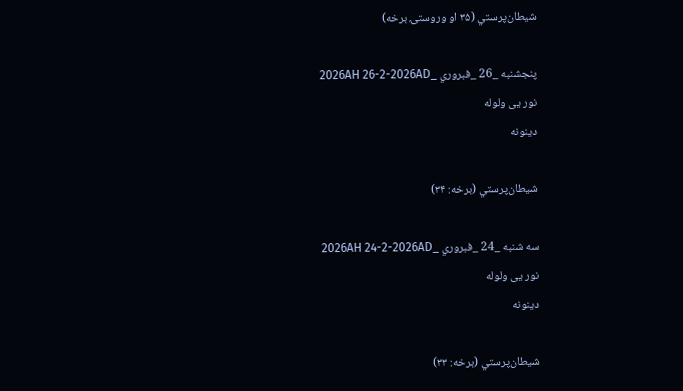شیطان‌پرستي (۳۵ او وروستۍ برخه)

پنجشنبه _26 _فبروري _2026AH 26-2-2026AD
نور یی ولوله
دینونه

شیطان‌پرستي (برخه: ۳۴)

سه شنبه _24 _فبروري _2026AH 24-2-2026AD
نور یی ولوله
دینونه

شیطان‌پرستي (برخه: ۳۳)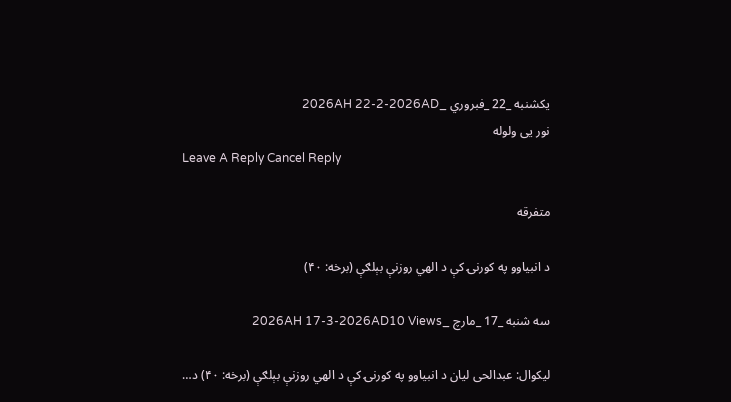یکشنبه _22 _فبروري _2026AH 22-2-2026AD
نور یی ولوله
Leave A Reply Cancel Reply

متفرقه

د انبیاوو په کورنۍ کې د الهي روزنې بېلګې (برخه: ۴۰)

سه شنبه _17 _مارچ _2026AH 17-3-2026AD10 Views

لیکوال: عبدالحی لیان د انبیاوو په کورنۍ کې د الهي روزنې بېلګې (برخه: ۴۰) د…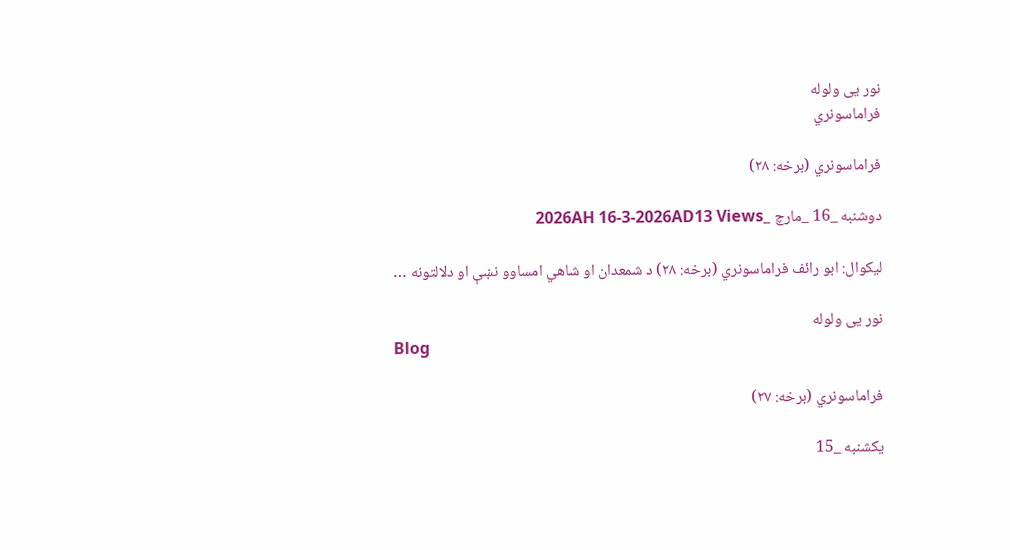نور یی ولوله
فراماسونري

فراماسونري (برخه: ۲۸)

دوشنبه _16 _مارچ _2026AH 16-3-2026AD13 Views

لیکوال: ابو رائف فراماسونري (برخه: ۲۸) د شمعدان او شاهي امساوو نښې او دلالتونه …

نور یی ولوله
Blog

فراماسونري (برخه: ۲۷)

یکشنبه _15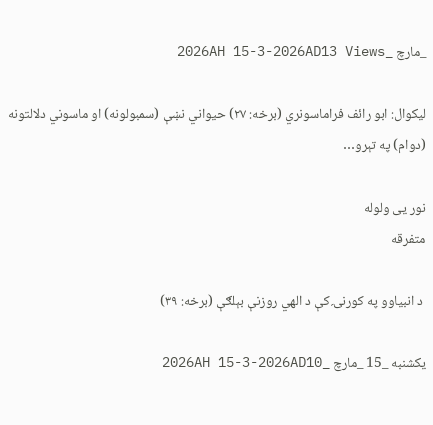_مارچ _2026AH 15-3-2026AD13 Views

ليکوال: ابو رائف فراماسونري (برخه: ۲۷) حيواني نښې (سمبولونه) او ماسوني دلالتونه (دوام) په تېرو…

نور یی ولوله
متفرقه

 د انبیاوو په کورنۍ کې د الهي روزنې بېلګې (برخه: ۳۹)

یکشنبه _15 _مارچ _2026AH 15-3-2026AD10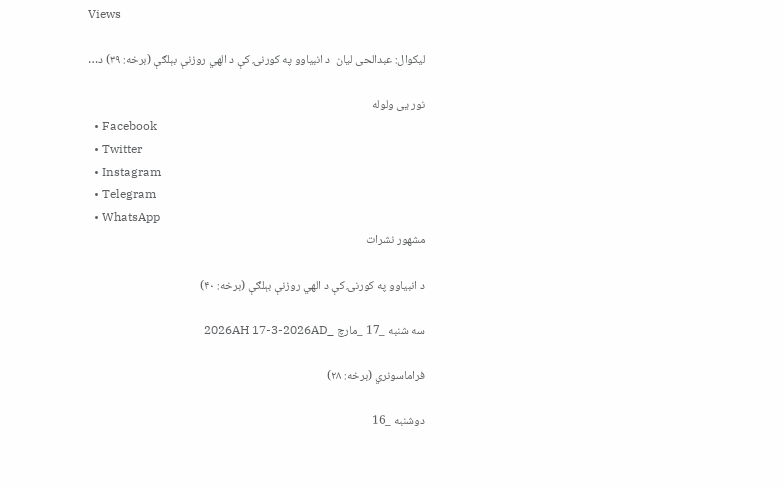Views

لیکوال: عبدالحی لیان  د انبیاوو په کورنۍ کې د الهي روزنې بېلګې (برخه: ۳۹) د…

نور یی ولوله
  • Facebook
  • Twitter
  • Instagram
  • Telegram
  • WhatsApp
مشهور نشرات

د انبیاوو په کورنۍ کې د الهي روزنې بېلګې (برخه: ۴۰)

سه شنبه _17 _مارچ _2026AH 17-3-2026AD

فراماسونري (برخه: ۲۸)

دوشنبه _16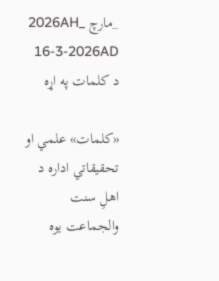_مارچ _2026AH 16-3-2026AD
د کلمات په اړه

«کلمات» علمي او تحقیقاتي اداره د اهلِ سنت والجماعت یوه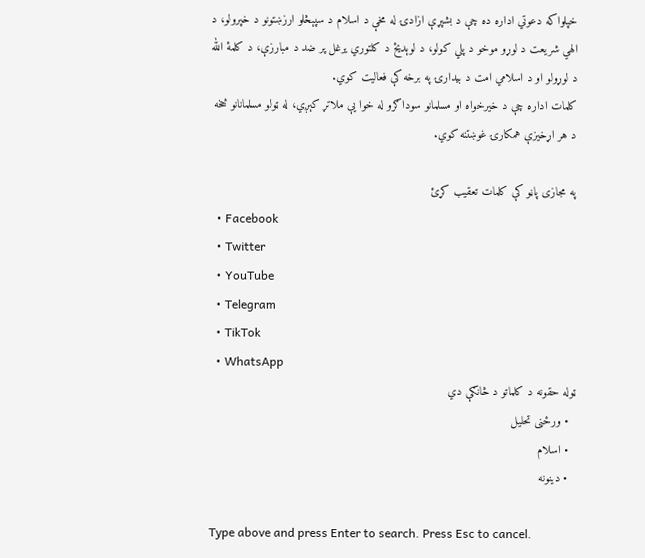خپلواکه دعوتي اداره ده چې د بشپړې ازادۍ له مخې د اسلام د سپېڅلو ارزښتونو د خپرولو، د الهي شریعت د لوړو موخو د پلي کولو، د لوېدیځ د کلتوري یرغل پر ضد د مبارزې، د کلمۀ الله د لوړولو او د اسلامي امت د بیدارۍ په برخه کې فعالیت کوي.
کلمات اداره چې د خیرخواه او مسلمانو سوداګرو له خوا یې ملاتړ کېږي، له ټولو مسلمانانو څخه د هر اړخیزې همکارۍ غوښتنه کوي.

په مجازی پاڼو کې کلمات تعقیب کړئ
  • Facebook
  • Twitter
  • YouTube
  • Telegram
  • TikTok
  • WhatsApp
ټوله حقونه د کلماتو د څانګې دي
  • ورځنی تحلیل
  • اسلام
  • دینونه

Type above and press Enter to search. Press Esc to cancel.